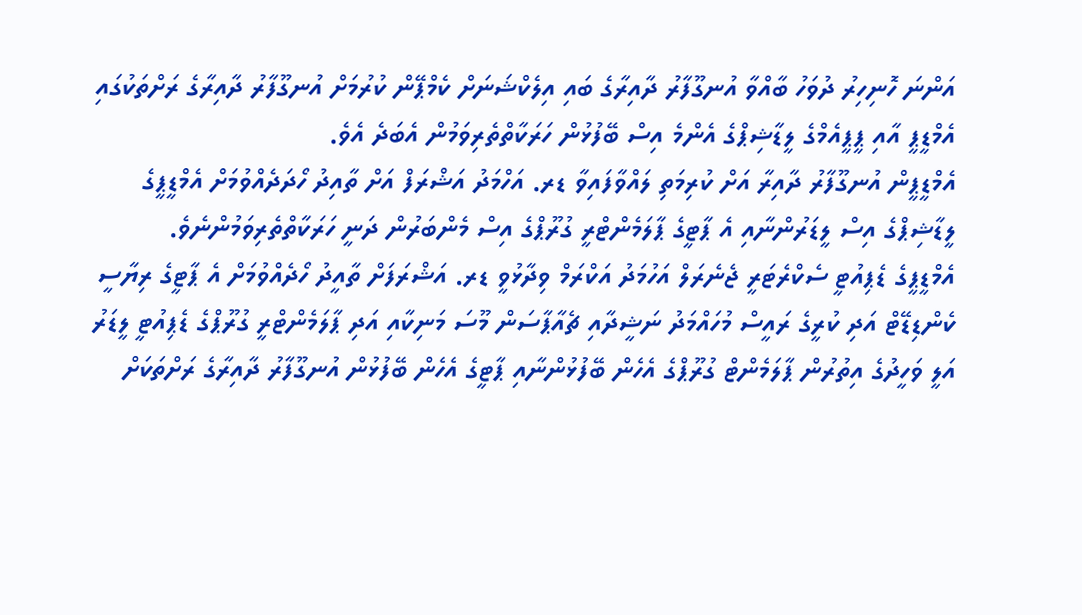އަންނަ ހޮނިހިރު ދުވަހު ބާއްވާ އުނގޫފާރު ދާއިރާގެ ބައި އިލެކްޝަނަށް ކެމްޕޭން ކުރުމަށް އުނގޫފާރު ދާއިރާގެ ރަށްތަކުގައި އެމްޑީޕީ އާއި ޕީޕީއެމްގެ ލީޑާޝިޕްގެ އެންމެ އިސް ބޭފުޅުން ހަރަކާތްތެރިވަމުން އެބަދެ އެވެ.
އެމްޑީޕީން އުނގޫފާރު ދާއިރާ އަށް ކުރިމަތި ލައްވާފައިވާ ޑރ. އަހްމަދު އަޝްރަފް އަށް ތާއިދު ހޯދަދެއްވުމަށް އެމްޑީޕީގެ ލީޑާޝިޕްގެ އިސް ލީޑަރުންނާއި އެ ޕާޓީގެ ޕާލަމެންޓްރީ ގުރޫޕްގެ އިސް މެންބަރުން ދަނީ ހަރަކާތްތެރިވަމުންނެވެ.
އެމްޑީޕީގެ ޑެޕިއުޓީ ސެކްރެޓަރީ ޖެނެރަލް އަހުމަދު އަކްރަމް ވިދާޅުވީ ޑރ. އަޝްރަފަށް ތާއީދު ހޯދެއްވުމަށް އެ ޕާޓީގެ ރިޔާސީ ކެންޑިޑޭޓް އަދި ކުރީގެ ރައީސް މުހައްމަދު ނަޝީދާއި ޗެއާޕާސަން މޫސަ މަނިކާއި އަދި ޕާލަމެންޓްރީ ގުރޫޕްގެ ޑެޕިއުޓީ ލީޑަރު އަލީ ވަހީދުގެ އިތުރުން ޕާލަމެންޓް ގުރޫޕްގެ އެހެން ބޭފުޅުންނާއި ޕާޓީގެ އެހެން ބޭފުޅުން އުނގޫފާރު ދާއިރާގެ ރަށްތަކަށް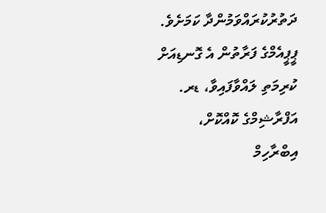ދަތުރުކުރައްވަމުންދާ ކަމަށެވެ.
ޕީޕީއެމްގެ ފަރާތުން އެ ގޮނޑިއަށް ކުރިމަތި ލައްވާފައިވާ، ޑރ. އަފްރާޝިމްގެ ކޮއްކޮށް، އިބްރާހިމް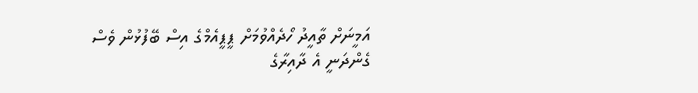އަމީނަށް ތާއީދު ހޯދެއްވުމަށް ޕީޕީއެމްގެ އިސް ބޭފުޅުން ވެސް ގެންދަނީ އެ ދާއިރާގެ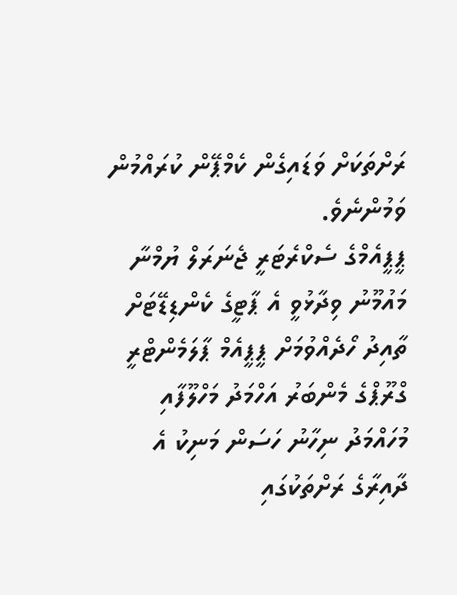ރަށްތަކަށް ވަޑައިގެން ކެމްޕޭން ކުރައްމުން ވަމުންނެވެ.
ޕީޕީއެމްގެ ސެކްރެޓަރީ ޖެނަރަލް ޔުމްނާ މައުމޫނު ވިދާޅުވީ އެ ޕާޓީގެ ކެންޑިޑޭޓަށް ތާއިދު ހޯދެއްވުމަށް ޕީޕީއެމް ޕާލަމެންޓްރީ ގްރޫޕްގެ މެންބަރު އަހްމަދު މަހްލޫފާއި މުހައްމަދު ނިހާނު ހަސަން މަނިކު އެ ދާއިރާގެ ރަށްތަކުގައި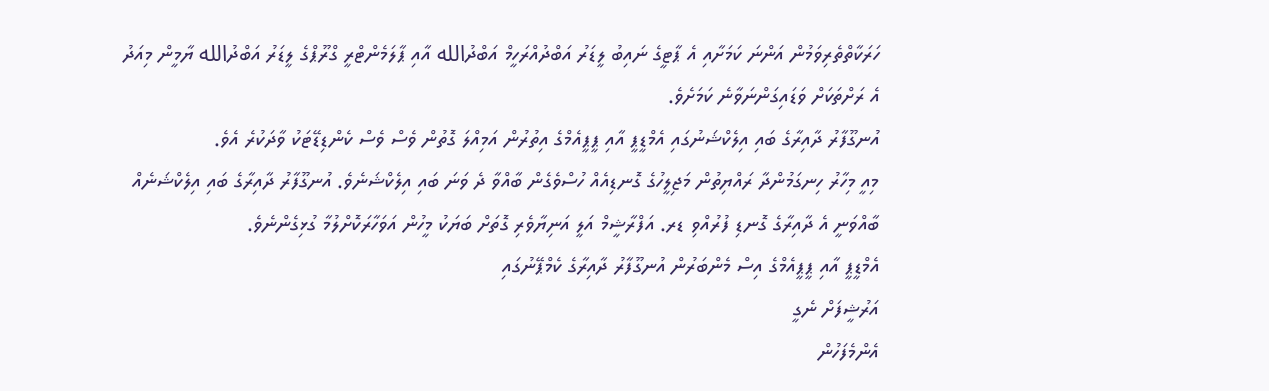ހަރަކާތްތެރިވަމުން އަންނަ ކަމަށާއި އެ ޕާޓީގެ ނައިބު ލީޑަރު އަބްދުއްރަހީމް އަބްދުالله އާއި ޕާލަމެންޓްރީ ގްރޫޕްގެ ލީޑަރު އަބްދުالله ޔާމީން މިއަދު އެ ރަށްތަކަށް ވަޑައިގަންނަވާނެ ކަމަށެވެ.
އުނގޫފާރު ދާއިރާގެ ބައި އިލެކްޝަނުގައި އެމްޑީޕީ އާއި ޕީޕީއެމްގެ އިތުރުން އަމިއްލަ ގޮތުން ވެސް ވެސް ކެންޑިޑޭޓަކު ވާދަކުރެ އެވެ.
މިއީ މިހާރު ހިނގަމުންދާ ރައްޔިތުން މަޖިލީހުގެ ގޮނޑިއެއް ހުސްވެގެން ބާއްވާ ދެ ވަނަ ބައި އިލެކްޝަނެވެ. އުނގޫފާރު ދާއިރާގެ ބައި އިލެކްޝަނެއް ބާއްވަނީ އެ ދާއިރާގެ ގޮނޑި ފުރުއްވި ޑރ. އަފްރާޝީމް އަލީ އަނިޔާވެރި ގޮތަށް ބަޔަކު މީހުން އަވަހާރަކޮށްލުމާ ގުޅިގެންނެވެ.
އެމްޑީޕީ އާއި ޕީޕީއެމްގެ އިސް މެންބަރުން އުނގޫފާރު ދާއިރާގެ ކެމްޕޭނުގައި
އަރުޝީފަށް ނެގީ
އެންމެފަހުން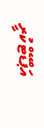އަޕްޑޭޓްކުރީ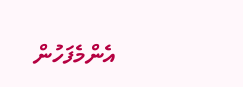އެންމެފަހުން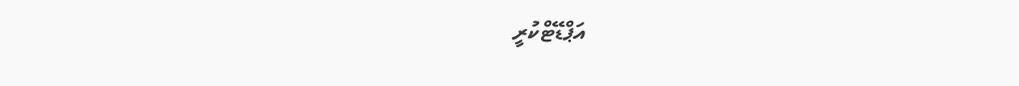އަޕްޑޭޓްކުރީ